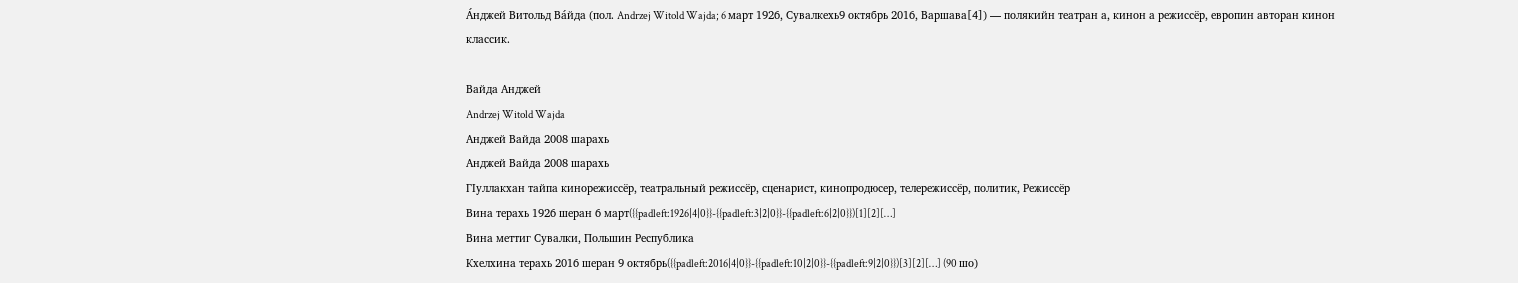А́нджей Витольд Ва́йда (пол. Andrzej Witold Wajda; 6 март 1926, Сувалкехь9 октябрь 2016, Варшава[4]) — полякийн театран а, кинон а режиссёр, европин авторан кинон классик.

Вайда Анджей
Andrzej Witold Wajda
Анджей Вайда 2008 шарахь
Анджей Вайда 2008 шарахь
ГӀуллакхан тайпа кинорежиссёр, театральный режиссёр, сценарист, кинопродюсер, телережиссёр, политик, Режиссёр
Вина терахь 1926 шеран 6 март({{padleft:1926|4|0}}-{{padleft:3|2|0}}-{{padleft:6|2|0}})[1][2][…]
Вина меттиг Сувалки, Польшин Республика
Кхелхина терахь 2016 шеран 9 октябрь({{padleft:2016|4|0}}-{{padleft:10|2|0}}-{{padleft:9|2|0}})[3][2][…] (90 шо)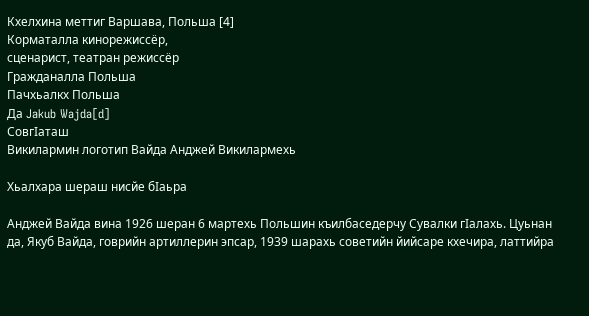Кхелхина меттиг Варшава, Польша [4]
Корматалла кинорежиссёр,
сценарист, театран режиссёр
Гражданалла Польша
Пачхьалкх Польша
Да Jakub Wajda[d]
СовгӀаташ
Викилармин логотип Вайда Анджей Викилармехь

Хьалхара шераш нисйе бӀаьра

Анджей Вайда вина 1926 шеран 6 мартехь Польшин къилбаседерчу Сувалки гӀалахь. Цуьнан да, Якуб Вайда, говрийн артиллерин эпсар, 1939 шарахь советийн йийсаре кхечира, латтийра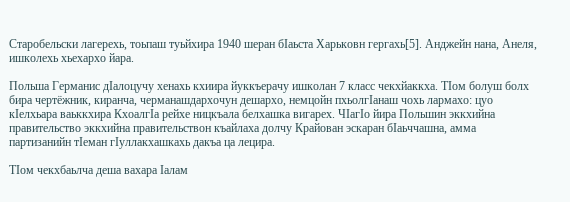Старобельски лагерехь, тоьпаш туьйхира 1940 шеран бӀаьста Харьковн гергахь[5]. Анджейн нана, Анеля, ишколехь хьехархо йара.

Польша Германис дӀалоцучу хенахь кхиира йуккъерачу ишколан 7 класс чекхйаккха. ТӀом болуш болх бира чертёжник, киранча, черманашдархочун дешархо, немцойн пхьолгӀанаш чохь лармахо: цуо кӀелхьара ваьккхира КхоалгӀа рейхе ницкъала белхашка вигарех. ЧӀагӀо йира Польшин эккхийна правительство эккхийна правительствон къайлаха долчу Крайован эскаран бӀаьччашна, амма партизанийн тӀеман гӀуллакхашкахь дакъа ца лецира.

ТӀом чекхбаьлча деша вахара Ӏалам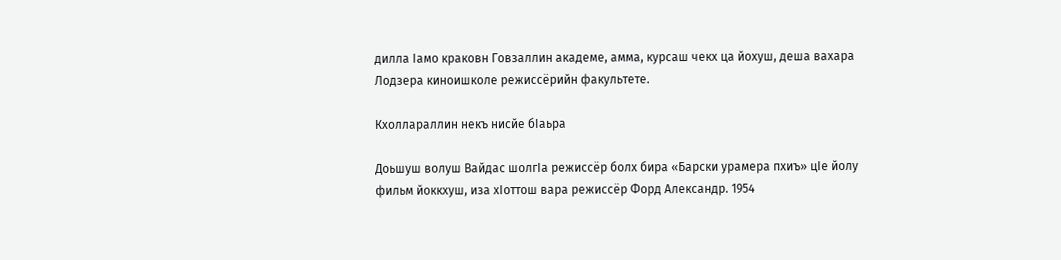дилла Ӏамо краковн Говзаллин академе, амма, курсаш чекх ца йохуш, деша вахара Лодзера киноишколе режиссёрийн факультете.

Кхоллараллин некъ нисйе бӀаьра

Доьшуш волуш Вайдас шолгӀа режиссёр болх бира «Барски урамера пхиъ» цӀе йолу фильм йоккхуш, иза хӀоттош вара режиссёр Форд Александр. 1954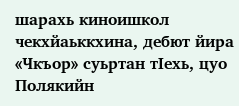шарахь киноишкол чекхйаьккхина, дебют йира «Чкъор» суьртан тӀехь, цуо Полякийн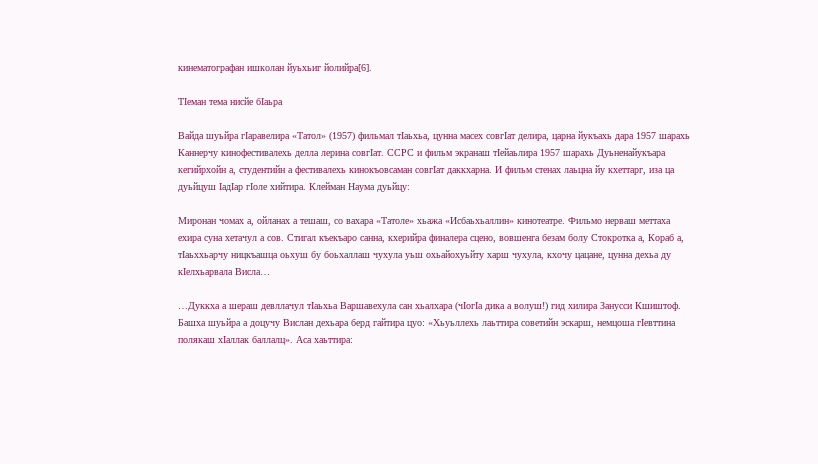кинематографан ишколан йуьхьиг йолийра[6].

ТӀеман тема нисйе бӀаьра

Вайда шуьйра гӀаравелира «Татол» (1957) фильмал тӀаьхьа, цунна масех совгӀат делира, царна йукъахь дара 1957 шарахь Каннерчу кинофестивалехь делла лерина совгӀат. ССРС и фильм экранаш тӀейаьлира 1957 шарахь Дуьненайукъара кегийрхойн а, студентийн а фестивалехь кинокъовсаман совгӀат даккхарна. И фильм стенах лаьцна йу кхеттарг, иза ца дуьйцуш ӀадӀар гӀоле хийтира. Клейман Наума дуьйцу:

Миронан чомах а, ойланах а тешаш, со вахара «Татоле» хьажа «Исбаьхьаллин» кинотеатре. Фильмо нерваш меттаха ехира суна хетачул а сов. Стигал къекъаро санна, кхерийра финалера сцено, вовшенга безам болу Стокротка а, Кораб а, тӀаьххьарчу ницкъашца оьхуш бу боьхаллаш чухула уьш охьайохуьйту харш чухула, кхочу цацане, цунна дехьа ду кӀелхьарвала Висла…

…Дуккха а шераш девллачул тӀаьхьа Варшавехула сан хьалхара (чӀогӀа дика а волуш!) гид хилира Занусси Кшиштоф. Башха шуьйра а доцучу Вислан дехьара берд гайтира цуо: «Хьуьллехь лаьттира советийн эскарш, немцоша гӀевттина полякаш хӀаллак баллалц». Аса хаьттира: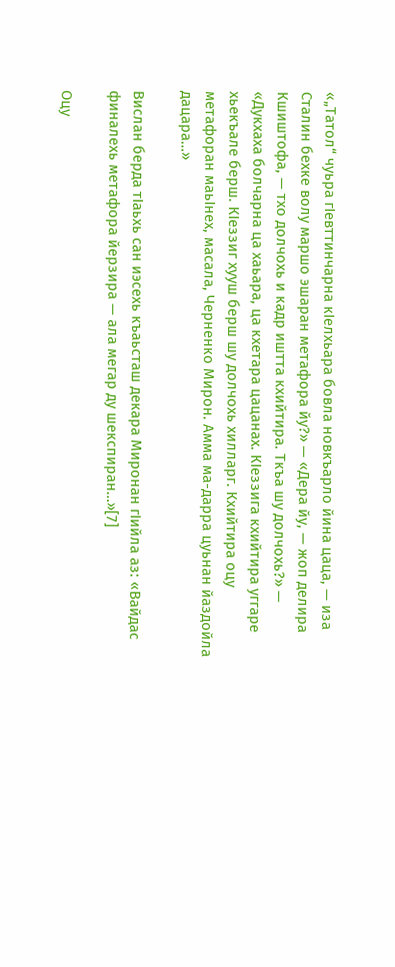«„Татол“ чуьра гӀевттинчарна кӀелхьара бовла новкъарло йина цаца, — иза Сталин бехке волу маршо эшаран метафора йу?» — «Дера йу, — жоп делира Кшиштофа, — тхо долчохь и кадр иштта кхийтира. Ткъа шу долчохь?» — «Дукхаха болчарна ца хаьара, ца кхетара цацанах. КӀеззига кхийтира уггаре хьекъале берш. КӀеззиг хууш берш шу долчохь хилларг. Кхийтира оцу метафоран маьӀнех, масала, Черненко Мирон. Амма ма-дарра цуьнан йаздойла дацара…»

Вислан берда тӀаьхь сан иэсехь къаьсташ декара Миронан гӀийла аз: «Вайдас финалехь метафора йерзира — ала мегар ду шекспиран…»[7]

Оцу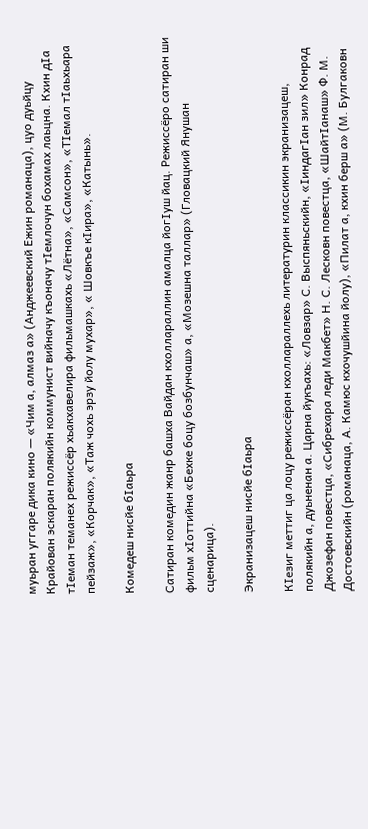муьран уггаре дика кино — «Чим а, алмаз а» (Анджеевский Ежин романаца), цуо дуьйцу Крайован эскаран полякийн коммунист вийначу къоначу тӀемлочун бохамах лаьцна. Кхин дӀа тӀеман теманех режиссёр хьакхавелира фильмашкахь «Лётна», «Самсон», «ТӀемал тӀаьхьара пейзаж», «Корчак», «Таж чохь эрзу йолу мухар», « Шовкъе кӀира», «Катынь».

Комедеш нисйе бӀаьра

Сатиран комедин жанр башха Вайдан кхоллараллин амалца йогӀуш йац. Режиссёро сатиран ши фильм хӀоттийна «Бехке боцу бозбунчаш» а, «Мозешна таллар» (Гловацкий Янушан сценарица).

Экранизацеш нисйе бӀаьра

КӀезиг меттиг ца лоцу режиссёран кхоллараллехь литературин классикин экранизацеш, полякийн а, дуьненан а. Царна йукъахь: «Ловзар» С. Выспяньскийн, «ӀиндагӀан зил» Конрад Джозефан повестца, «Сибрехара леди Макбет» Н. С. Лесковн повестца, «ШайтӀанаш» Ф. М. Достоевскийн (романаца, А. Камюс кхочушйина йолу), «Пилат а, кхин берш а» (М. Булгаковн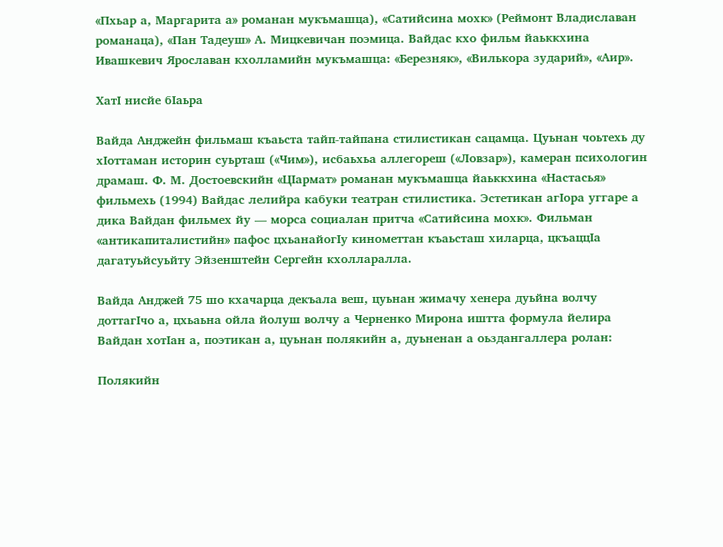«Пхьар а, Маргарита а» романан мукъмашца), «Сатийсина мохк» (Реймонт Владиславан романаца), «Пан Тадеуш» А. Мицкевичан поэмица. Вайдас кхо фильм йаьккхина Ивашкевич Ярославан кхолламийн мукъмашца: «Березняк», «Вилькора зударий», «Аир».

ХатӀ нисйе бӀаьра

Вайда Анджейн фильмаш къаьста тайп-тайпана стилистикан сацамца. Цуьнан чоьтехь ду хӀоттаман историн суьрташ («Чим»), исбаьхьа аллегореш («Ловзар»), камеран психологин драмаш. Ф. М. Достоевскийн «ЦӀармат» романан мукъмашца йаьккхина «Настасья» фильмехь (1994) Вайдас лелийра кабуки театран стилистика. Эстетикан агӀора уггаре а дика Вайдан фильмех йу — морса социалан притча «Сатийсина мохк». Фильман «антикапиталистийн» пафос цхьанайогӀу кинометтан къаьсташ хиларца, цкъаццӀа дагатуьйсуьйту Эйзенштейн Сергейн кхолларалла.

Вайда Анджей 75 шо кхачарца декъала веш, цуьнан жимачу хенера дуьйна волчу доттагӀчо а, цхьаьна ойла йолуш волчу а Черненко Мирона иштта формула йелира Вайдан хотӀан а, поэтикан а, цуьнан полякийн а, дуьненан а оьздангаллера ролан:

Полякийн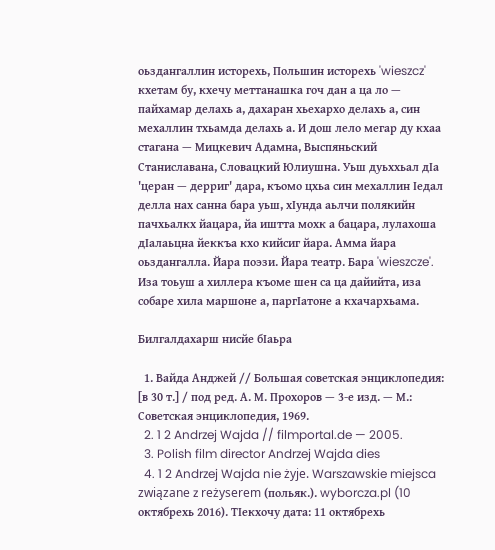оьздангаллин исторехь, Польшин исторехь 'wieszcz' кхетам бу, кхечу меттанашка гоч дан а ца ло — пайхамар делахь а, дахаран хьехархо делахь а, син мехаллин тхьамда делахь а. И дош лело мегар ду кхаа стагана — Мицкевич Адамна, Выспяньский Станиславана, Словацкий Юлиушна. Уьш дуьххьал дӀа 'церан — дерриг' дара, къомо цхьа син мехаллин Ӏедал делла нах санна бара уьш, хӀунда аьлчи полякийн пачхьалкх йацара, йа иштта мохк а бацара, лулахоша дӀалаьцна йеккъа кхо кийсиг йара. Амма йара оьздангалла. Йара поэзи. Йара театр. Бара 'wieszcze'. Иза тоьуш а хиллера къоме шен са ца дайийта, иза собаре хила маршоне а, паргӀатоне а кхачархьама.

Билгалдахарш нисйе бӀаьра

  1. Вайда Анджей // Большая советская энциклопедия: [в 30 т.] / под ред. А. М. Прохоров — 3-е изд. — М.: Советская энциклопедия, 1969.
  2. 1 2 Andrzej Wajda // filmportal.de — 2005.
  3. Polish film director Andrzej Wajda dies
  4. 1 2 Andrzej Wajda nie żyje. Warszawskie miejsca związane z reżyserem (польяк.). wyborcza.pl (10 октябрехь 2016). ТӀекхочу дата: 11 октябрехь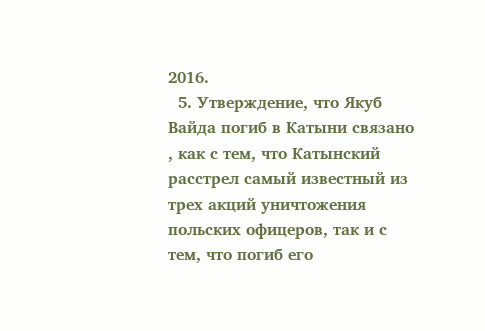2016.
  5. Утверждение, что Якуб Вайда погиб в Катыни связано , как с тем, что Катынский расстрел самый известный из трех акций уничтожения польских офицеров, так и с тем, что погиб его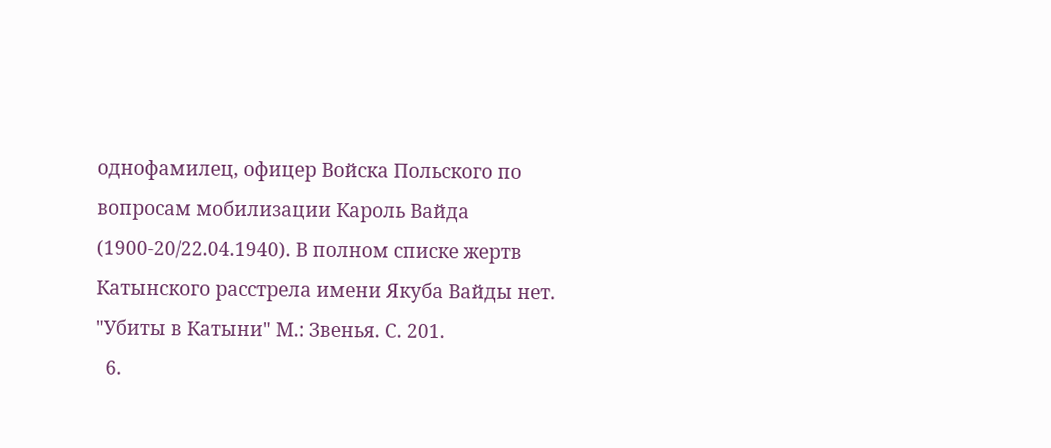однофамилец, офицер Войска Польского по вопросам мобилизации Кароль Вайда (1900-20/22.04.1940). В полном списке жертв Катынского расстрела имени Якуба Вайды нет. "Убиты в Катыни" М.: Звенья. С. 201.
  6.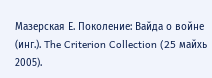Мазерская Е. Поколение: Вайда о войне (инг.). The Criterion Collection (25 майхь 2005).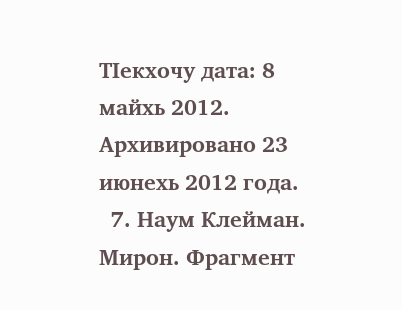ТӀекхочу дата: 8 майхь 2012. Архивировано 23 июнехь 2012 года.
  7. Наум Клейман. Мирон. Фрагмент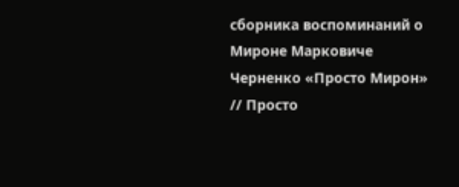сборника воспоминаний о Мироне Марковиче Черненко «Просто Мирон» // Просто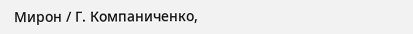Мирон / Г. Компаниченко,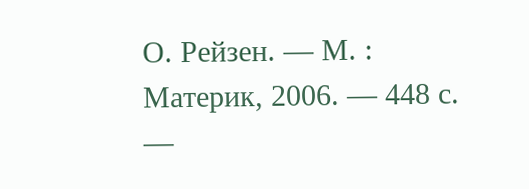О. Рейзен. — М. : Материк, 2006. — 448 с. —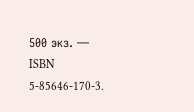500 экз. — ISBN 5-85646-170-3.